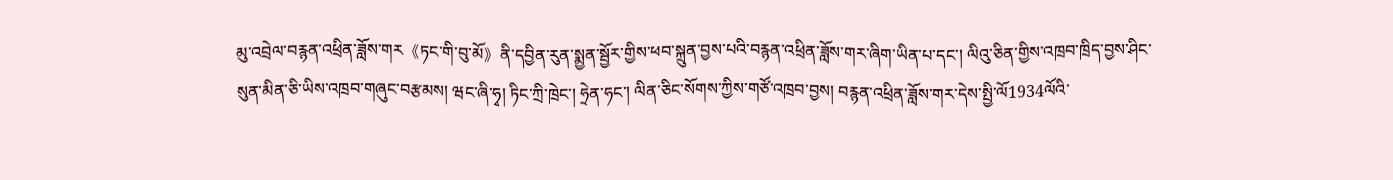མུ་འབྲེལ་བརྙན་འཕྲིན་ཟློས་གར《ཏང་གི་བུ་མོ》ནི་དབྱིན་རུན་སྨྱན་སྦྱོར་གྱིས་ཕབ་སྐྲུན་བྱས་པའི་བརྙན་འཕྲིན་ཟློས་གར་ཞིག་ཡིན་པ་དང་། ལིའུ་ཅིན་གྱིས་འཁྲབ་ཁྲིད་བྱས་ཤིང་སུན་མིན་ཅི་ཡིས་འཁྲབ་གཞུང་བརྩམས། ཝང་ཞི་ཧྭ། ཏིང་ཀྲི་ཁྲེང་། ཧྲེན་ཧང་། ལིན་ཅིང་སོགས་ཀྱིས་གཙོ་འཁྲབ་བྱས། བརྙན་འཕྲིན་ཟློས་གར་དེས་སྤྱི་ལོ1934ལོའི་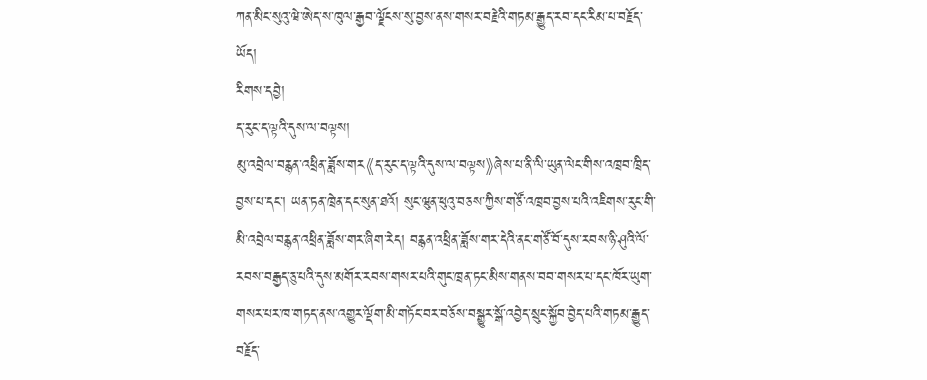ཀན་མིང་སུའུ་ཝེ་ཨེད་ས་ཁུལ་རྒྱབ་ལྗོངས་སུ་བྱས་ནས་གསར་བརྗེའི་གཏམ་རྒྱུད་རབ་དང་རིམ་པ་བརྗོད་ཡོད།
རིགས་དབྱེ།
ད་རུང་ད་ལྟའི་དུས་ལ་བལྟས།
མུ་འབྲེལ་བརྙན་འཕྲིན་ཟློས་གར《ད་རུང་ད་ལྟའི་དུས་ལ་བལྟས》ཞེས་པ་ནི་ལི་ཡུན་ལེང་གིས་འཁྲབ་ཁྲིད་བྱས་པ་དང་། ཡན་ཏན་ཁྲེན་དང་སུན་ཐའོ། སུང་ཝུན་ཕུའུ་བཅས་ཀྱིས་གཙོ་འཁྲབ་བྱས་པའི་འཇིགས་རུང་གི་མི་འབྲེལ་བརྙན་འཕྲིན་ཟློས་གར་ཞིག་རེད། བརྙན་འཕྲིན་ཟློས་གར་དེའི་ནང་གཙོ་བོ་དུས་རབས་ཉི་ཤུའི་ལོ་རབས་བརྒྱད་ཅུ་པའི་དུས་མགོར་རབས་གསར་པའི་གུང་ཁྲན་ཏང་མིས་གནས་བབ་གསར་པ་དང་ཁོར་ཡུག་གསར་པར་ཁ་གཏད་ནས་འགྱུར་ལྡོག་མི་གཏོང་བར་བཅོས་བསྒྱུར་སྒོ་འབྱེད་སྲུང་སྐྱོབ་བྱེད་པའི་གཏམ་རྒྱུད་བརྗོད་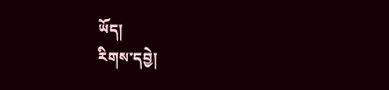ཡོད།
རིགས་དབྱེ།